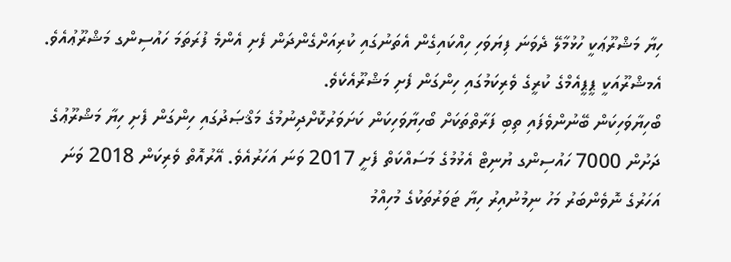ހިޔާ މަޝްރޫޢަކީ ހުޅުމާލޭ ދެވަނަ ފިޔަވަހި ހިއްކައިގެން އެތަނުގައި ކުރިއަށްގެންދަން ފެށި އެންމެ ފުރަތަމަ ހައުސިންގ މަޝްރޫޢުއެވެ. އެމޝްރޫއަކީ ޕީޕީއެމްގެ ކުރީގެ ވެރިކަމުގައި ހިންގަން ފެށި މަޝްރޫއެކެވެ.
ބޯހިޔާވަހިކަން ބޭނުންވެފައި ތިބި ފަރާތްތަކަށް ބޯހިޔާވަހިކަން ކަށަވަރުކޮށްދިނުމުގެ މަޤްޞަދުގައި ހިންގަން ފެށި ހިޔާ މަޝްރޫޢުގެ ދަށުން 7000 ހައުސިންގ ޔުނިޓް އެޅުމުގެ މަސައްކަތް ފެށީ 2017 ވަނަ އަހަރުއެވެ. އޭރުއޮތް ވެރިކަން 2018 ވަނަ އަހަރުގެ ނޮވެންބަރު މަހު ނިމުނުއިރު ހިޔާ ޓަވަރުތަކުގެ މުހިއްމު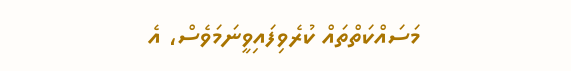މަސައްކަތްތައް ކުރެވިފައިވީނަމަވެސް، އެ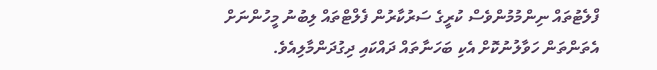ފްލެޓުތައް ނިންމުމުންވެސް ކުރީގެ ސަރުކާރުން ފެލްޓްތައް ލިބުނު މީހުންނަށް އެތަންތަން ހަވާލުނުކޮށް އެކި ބަހަނާތައް ދައްކައި ދިގުދަންމާލިއެވެ.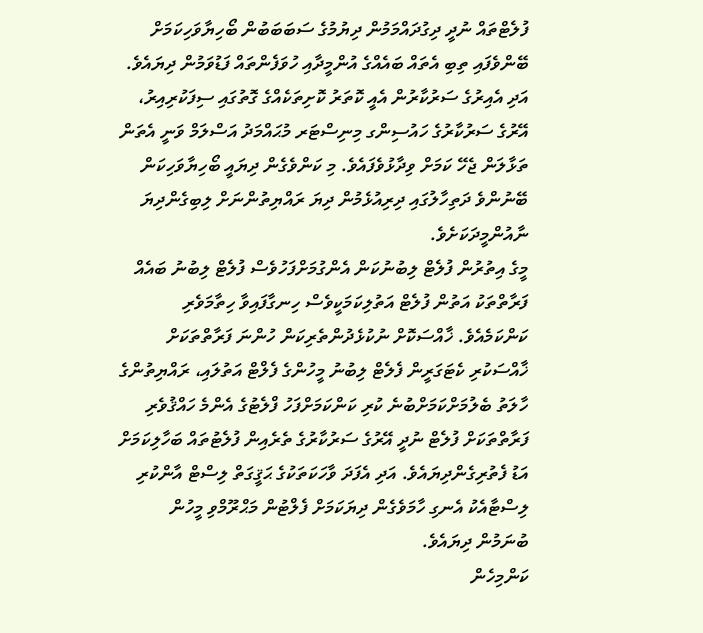ފުލެޓްތައް ނުދީ ދިގުދައްމަމުން ދިޔުމުގެ ސަބަބަބުން ބޯހިޔާވަހިކަމަށް ބޭންވެފައި ތިބި އެތައް ބައެއްގެ އުންމީދާއި ހުވަފެންތައް ފަޑުވަމުން ދިޔައެވެ. އަދި އެއިރުގެ ސަރުކާރުން އެއީ ކޮތަރު ކޮށިތަކެއްގެ ގޮތުގައި ސިފަކުރިއިރު، އޭރުގެ ސަރުކާރުގެ ހައުސިންގ މިނިސްޓަރ މުޙައްމަދު އަސްލަމް ވަނީ އެތަން ތަޅާލަން ޖެހޭ ކަމަށް ވިދާޅުވެފައެވެ. މި ކަންވެގެން ދިޔައީ ބޯހިޔާވަހިކަން ބޭނުންވެ ދަތިހާލުގައި ދިރިއުޅެމުން ދިޔަ ރައްޔިތުންނަށް ލިބިގެންދިޔަ ނާއުންމީދަކަށެވެ.
މީގެ އިތުރުން ފުލެޓް ލިބުނުކަން އެންގުމަށްފަހުވެސް ފުލެޓް ލިބުނު ބައެއް ފަރާތްތަކު އަތުން ފުލެޓް އަތުލިކަމަކީވެސް ހިނގާފައިވާ ހިތާމަވެރި ކަންކަމެއެވެ. ޚާއްސަކޮށް ނުކުޅެދުންތެރިކަން ހުންނަ ފަރާތްތަކަށް ޚާއްސަކުރި ކެޓަގަރީން ފެލެޓް ލިބުނު މީހުންގެ ފެލްޓް އަތުލައި، ރައްޔިތުންގެ ހާލަތު ބެލުމަށްކަމަށްބުނެ ކުރި ކަންކަމަށްފަހު ފްލެޓުގެ އެންމެ ހައްޤުވެރި ފަރާތްތަކަށް ފުލެޓް ނުދީ އޭރުގެ ސަރުކާރުގެ ތެރެއިން ފުލެޓުތައް ބަހާލިކަމަށް އަޑު ފެތުރިގެންދިޔައެވެ. އަދި އެފަދަ ވާހަކަތަކުގެ ޙަޤީގަތް ލިސްޓް އާންކުރި ލިސްޓާއެކު އެނގި ހާމަވެގެން ދިޔަކަމަށް ފެލްޓުން މަޙްރޫމްވި މީހުން ބުނަމުން ދިޔައެވެ.
ކަންމިހެން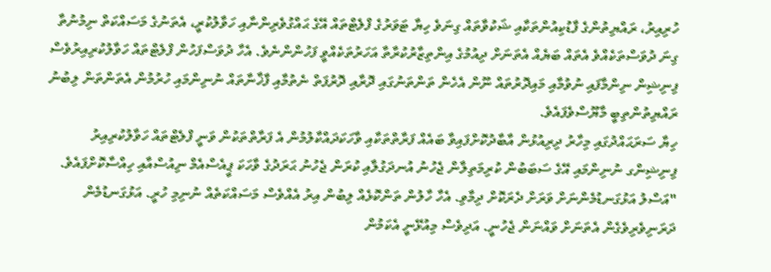ހުރިއިރު، ރައްޔިތުންގެ ފާޑުކިއުންތަކާއި ޝަކުވާތައް ގިނަވެ ހިޔާ ޓަވަރުގެ ފްލެޓްތައް އޭގެ ޙައްގުވެރިންނާއި ހަވާލުކުރީ، އެތަނުގެ މަސައްކަތް ނިމުނުތާ ގިނަ ދުވަސްތަކެއްވެ އެތައް ބަޔެއް އެތަނަށް ދިއުމުގެ އިންތިޒާރުކުރާތާ އަހަރުތަކެއްވީ ފަހުންންނެވެ. އެހާ ދުވަސްފަހުން ފްލެޓްތައް ހަވާލުކުރިއިރުވެސް ފިނިޝިން ނިންމާފައި ނުވުމާއި މައިދޮރުތައް ނޫން އެހެން ތަންތަނުގައި ދޮރާއި ދޮރުފަތް ނެތުމާއި ފާޚާނާތައް ނުނިންމައި ހުރުމުން އެތަންތަން ލިބުނު ރައްޔިތުންތިބީ މާޔޫސްވެފައެވެ.
ހިޔާ ސަރަޙައްދުގައި މިހާރު ދިރިއުޅުން އާބާދުކޮށްފައިވާ ބައެއް ފަރާތްތަކާއި ވާހަކަދައްކާލުމުން އެ ފަރާތްތަކުން ވަނީ ފްލެޓްތައް ހަވާލުކުރިއިރު ފިނިޝިންގ ނުނިންމައި އޭގެ ސަބަބުން ކުރިމަތިލާން ޖެހުނު އުނދަގުލާއި ކުރަން ޖެހުނު ޙަރަދުގެ ވާހަކަ ޕީއެސްއެމް ނިއުސްއާއި ހިއްސާކޮށްފައެވެ.
"އަސްލު އަޅުގަނޑުމެންނަށް ވަރަށް ދެރަކޮށް ދިމާވި. އެހާ ހާލުން ތަންކޮޅެއް ލިބުން އިރު އެއްވެސް މަސައްކަތެއް ނުނިމި ހުރީ. އަޅުގަނޑުމެން ދަރަނިވެރިވެގެން އެތަނަށް ވައްނަން ޖެހުނީ. އަދިވެސް މިއުޅޭނީ އެކަމުން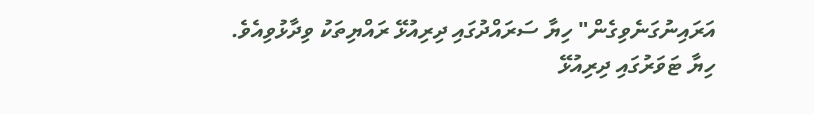އަރައިނުގަނެވިގެން" ހިޔާ ސަރައްދުގައި ދިރިއުޅޭ ރައްޔިތަކު ވިދާޅުވިއެވެ.
ހިޔާ ޓަވަރުގައި ދިރިއުޅޭ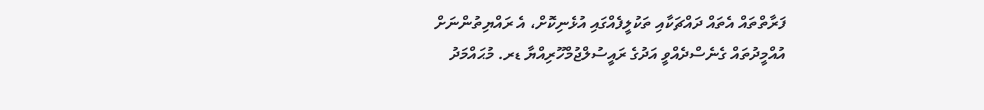ފަރާތްތައް އެތައް ދައްޗަކާއި ތަކުލީފެއްގައި އުޅެނިކޮށް، އެ ރައްޔިތުންނަށް އުއްމީދުތައް ގެނެސްދެއްވީ އަދުގެ ރައީސުލްޖުމްހޫރިއްޔާ ޑރ. މުޙައްމަދު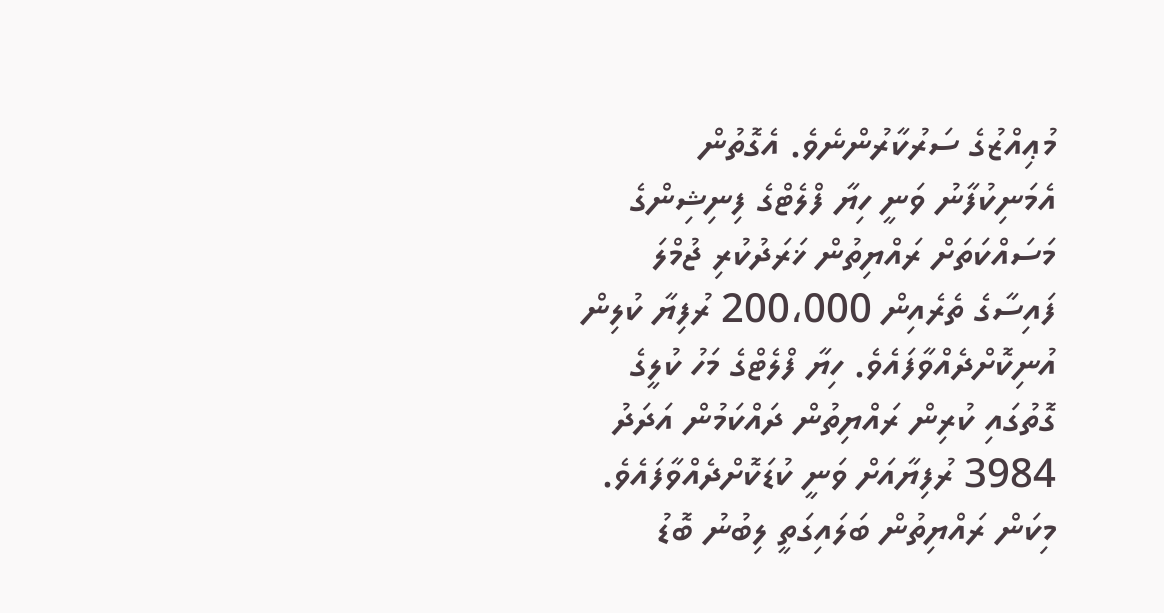މުޢިއްޒުގެ ސަރުކާރުންނެވެ. އެގޮތުން އެމަނިކުފާނު ވަނީ ހިޔާ ފްލެޓްގެ ފިނިޝިންގެ މަސައްކަތަށް ރައްޔިތުން ޚަރަދުކުރި ޖުމްލަ ފައިސާގެ ތެރެއިން 200،000 ރުފިޔާ ކުލިން އުނިކޮށްދެއްވާފައެވެ. ހިޔާ ފްލެޓްގެ މަހު ކުލީގެ ގޮތުގައި ކުރިން ރައްޔިތުން ދައްކަމުން އަދަދު 3984 ރުފިޔާއަށް ވަނީ ކުޑަކޮށްދެއްވާފައެވެ. މިކަން ރައްޔިތުން ބަލައިގަތީ ލިބުނު ބޮޑު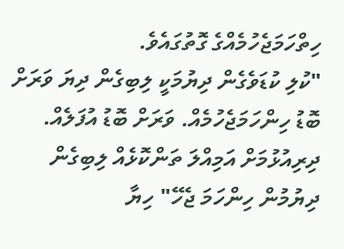ހިތްހަމަޖެހުމެއްގެ ގޮތުގައެވެ.
"ކުލި ކުޑަވެގެން ދިޔުމަކީ ލިބިގެން ދިޔަ ވަރަށް ބޮޑު ހިންހަމަޖެހުމެއް. ވަރަށް ބޮޑު އުފަލެއް. ދިރިއުޅުމަށް އަމިއްލަ ތަންކޮޅެއް ލިބިގެން ދިޔުމުން ހިންހަމަ ޖެހޭ" ހިޔާ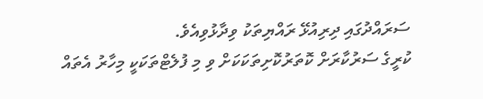ސަރައްދުގައި ދިރިއުޅޭ ރައްޔިތަކު ވިދާޅުވިއެވެ.
ކުރީގެ ސަރުކާރަށް ކޮތަރުކޮށިތަކަކަށް ވި މި ފުލެޓްތަކަކީ މިހާރު އެތައް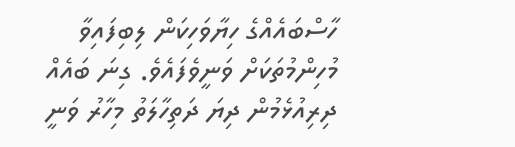ހާސްބައެއްގެ ހިޔާވަހިކަން ލިބިފައިވާ މުހިންމުތަކަށް ވަނީވެފައެވެ. ގިނަ ބައެއް ދިރިއުޅެމުން ދިޔަ ދަތިހާލަތު މިހާރު ވަނީ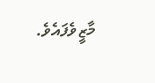މާޒީވެފައެވެ.